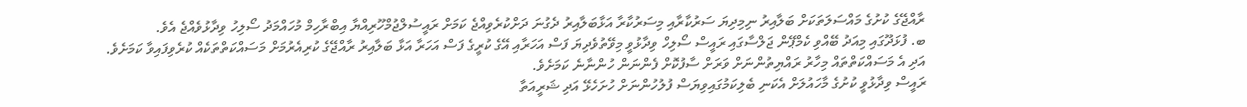ރާއްޖޭގެ ކުށުގެ މައްސަލަތަކަށް ބަލާއިރު ނިމިދިޔަ ސަރުކާރާއި މިސަރުކާރާ އަޅާބަލާއިރު ދެގުނަ ދަށްކުރެވިއްޖެ ކަމަށް ރައީސުލްޖުމްހޫރިއްޔާ އިބްރާހިމް މުހައްމަދު ސޯލިހު ވިދާޅުވެއްޖެ އެވެ.
ބ. ފުޅަދޫގައި މިއަދު ބޭއްވި ކެމްޕޭން ޖަލްސާގައި ރައީސް ސޯލިހް ވިދާޅުވީ މިވޭތުވެދިޔަ ފަސް އަހަރާއި އޭގެ ކުރީގެ ފަސް އަހަރާ އަޅާ ބަލާއިރު ރާއްޖޭގެ ކުރިއެރުމަށް މަސައްކަތްތަކެއް ކުރެވިފައިވާ ކަމަށެވެ. އަދި އެ މަސައްކަތްތައް މިހާރު ރައްޔިތުންނަށް ވަރަށް ސާފުކޮށް ފެންނަން ހުންނާނެ ކަމަށެވެ.
ރައީސް ވިދާޅުވީ ކުށުގެ މާހައުލަށް އެކަނި ބެލިކަމުގައިވިޔަސް ފުލުހުންނަށް ހުށަހެޅޭ އަދި ޝަރީއަތާ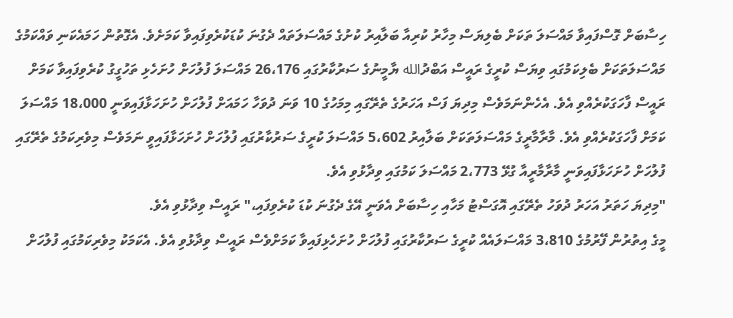ހިސާބަށް ގޮސްފައިވާ މައްސަލަ ތަކަށް ބެލިޔަސް މިހާރު ކުރިއާ ބަލާއިރު ކުށުގެ މައްސަލަތައް ދެގުނަ ކުޑަކުރެވިފައިވާ ކަމަށެވެ. އެގޮތުން ހަމައެކަނި ވައްކަމުގެ މައްސަލަތަކަށް ބެލިކަމުގައި ވިޔަސް ކުރީގެ ރައީސް އަބްދުالله ޔާމީނުގެ ސަރުކާރުގައި 26،176 މައްސަލަ ފުލުހަށް ހުށަހެޅި ތަހުގީގު ކުރެވިފައިވާ ކަމަށް ރައީސް ފާހަގަކުރެއްވި އެވެ. އެހެންނަމަވެސް މިދިޔަ ފަސް އަހަރުގެ ތެރޭގައި މިމަހުގެ 10 ވަނަ ދުވަހާ ހަމައަށް ފުލުހަށް ހުށަހަޅާފައިވަނީ 18،000 މައްސަލަ ކަމަށް ފާހަގަކުރެއްވި އެވެ. މާރާމާރީގެ މައްސަލަތަކަށް ބަލާއިރު 5،602 މައްސަލަ ކުރީގެ ސަރުކާރުގައި ފުލުހަށް ހުށަހަޅާފައިވީ ނަމަވެސް މިވެރިކަމުގެ ތެރޭގައި ފުލުހަށް ހުށަހަޅާފައިވަނީ މާރާމާރީއާ ގުޅޭ 2،773 މައްސަލަ ކަމުގައި ވިދާޅުވި އެވެ.
"މިދިޔަ ހަތަރު އަހަރު ދުވަހު ތެރޭގައި އޮގަސްޓު މަހާއި ހިސާބަށް އެވަނީ އޭގެ ދެގުނަ ކުޑަ ކުރެވިފައި،" ރައީސް ވިދާޅުވި އެވެ.
މީގެ އިތުރުން ފޭރުމުގެ 3،810 މައްސަލައެއް ކުރީގެ ސަރުކާރުގައި ފުލުހަށް ހުށަހެޅިފައިވާ ކަމަށްވެސް ރައީސް ވިދާޅުވި އެވެ. އެކަމަކު މިވެރިކަމުގައި ފުލުހަށް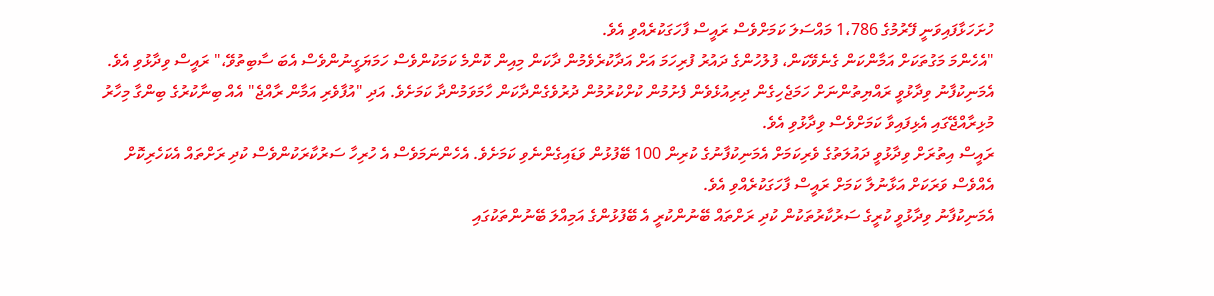ހުށަހަޅާފައިވަނީ ފޭރުމުގެ 1،786 މައްސަލަ ކަމަށްވެސް ރައީސް ފާހަގަކުރެއްވި އެވެ.
"އެހެންމަ މަގުތަކަށް އަމާންކަން ގެނެވޭކަން، ފުލުހުންގެ ދައުރު ފުރިހަމަ އަށް އަދާކުރެވެމުން ދާކަން މިއިން ކޮންމެ ކަމަކުންވެސް ހަމަޔަގީނުންވެސް އެބަ ސާބިތުވޭ،" ރައީސް ވިދާޅުވި އެވެ.
އެމަނިކުފާނު ވިދާޅުވީ ރައްޔިތުންނަށް ހަމަޖެހިގެން ދިރިއުޅެވެން ފެށުމުން ކުށްކުރުމުން ދުރުވެގެންދާކަން ހާމަވަމުންދާ ކަމަށެވެ. އަދި "އުފާވެރި އަމާން ރާއްޖެ" އެއް ބިނާކުރުގެ ބިންގާ މިހާރު މުޅިރާއްޖޭގައި އެޅިފައިވާ ކަމަށްވެސް ވިދާޅުވި އެވެ.
ރައީސް އިތުރަށް ވިދާޅުވީ ދައުލަތުގެ ވެރިކަމަށް އެމަނިކުފާނުގެ ކުރިން 100 ބޭފުޅުން ވަޑައިގެންނެވި ކަމަށެވެ. އެހެންނަމަވެސް އެ ހުރިހާ ސަރުކާރަކުންވެސް ކުދި ރަށްތައް އެކަހެރިކޮށް އެއްވެސް ވަރަކަށް އަޅާނުލާ ކަމަށް ރައީސް ފާހަގަކުރެއްވި އެވެ.
އެމަނިކުފާނު ވިދާޅުވީ ކުރީގެ ސަރުކާރުތަކުން ކުދި ރަށްތައް ބޭނުންކުރީ އެ ބޭފުޅުންގެ އަމިއްލަ ބޭނުންތަކުގައި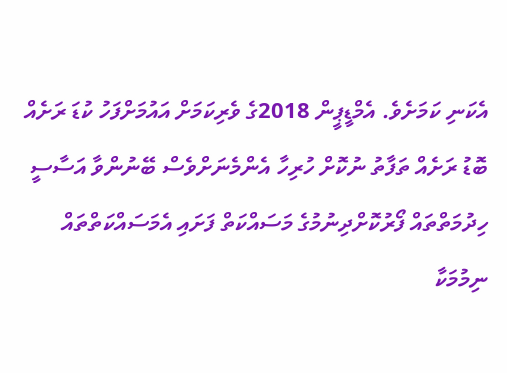އެކަނި ކަމަށެވެ. އެމްޑީޕީން 2018ގެ ވެރިކަމަށް އައުމަށްފަހު ކުޑަ ރަށެއް ބޮޑު ރަށެއް ތަފާތު ނުކޮށް ހުރިހާ އެންމެނަށްވެސް ބޭނުންވާ އަސާސީ ހިދުމަތްތައް ފޯރުކޮށްދިނުމުގެ މަސައްކަތް ފަށައި އެމަސައްކަތްތައް ނިމުމަކާ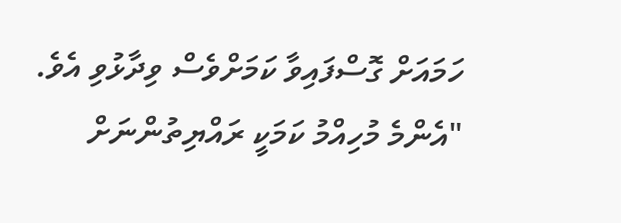ހަމައަށް ގޮސްފައިވާ ކަމަށްވެސް ވިދާޅުވި އެވެ.
"އެންމެ މުހިއްމު ކަމަކީ ރައްޔިތުންނަށް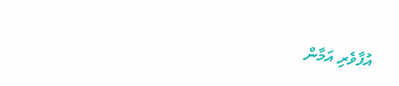އުފާވެރި އަމާން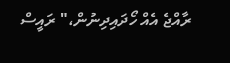ރާއްޖެ އެއް ހޯދައިދިނުން،" ރައީސް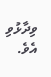ވިދާޅުވި އެވެ.